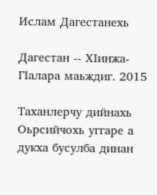Ислам Дагестанехь

Дагестан -- ХIинжа-ГIалара маьждиг. 2015

Таханлерчу дийнахь Оьрсийчохь уггаре а дукха бусулба динан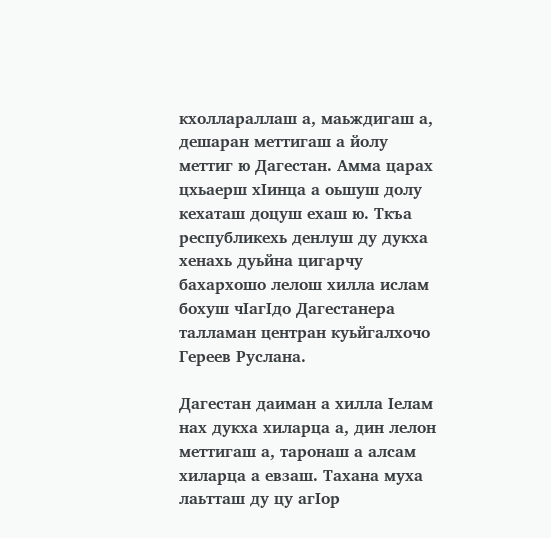кхоллараллаш а, маьждигаш а, дешаран меттигаш а йолу меттиг ю Дагестан. Амма царах цхьаерш хIинца а оьшуш долу кехаташ доцуш ехаш ю. Ткъа республикехь денлуш ду дукха хенахь дуьйна цигарчу бахархошо лелош хилла ислам бохуш чIагIдо Дагестанера талламан центран куьйгалхочо Гереев Руслана.

Дагестан даиман а хилла Iелам нах дукха хиларца а, дин лелон меттигаш а, таронаш а алсам хиларца а евзаш. Тахана муха лаьтташ ду цу агIор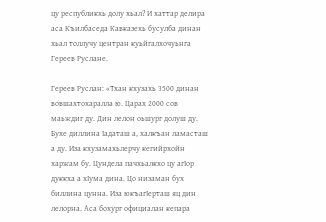цу республикхь долу хьал? И хаттар делира аса Къилбаседа Кавказехь бусулба динан хьал толлучу центран куьйгалхочуьнга Гереев Руслане.

Гереев Руслан: «Тхан кхузахь 3500 динан вовшахтохаралла ю. Царах 2000 сов маьждиг ду. Дин лелон оьшург долуш ду. Бухе диллина Iадаташ а, халкъан ламасташ а ду. Иза кхузамахьлерчу кегийрхойн харжам бу. Цундела пачхьалкхо цу агIор дуккха а хIума дина. Цо низаман бух биллина цунна. Иза юкъагIерташ яц дин лелорна. Аса бохург официалан кепара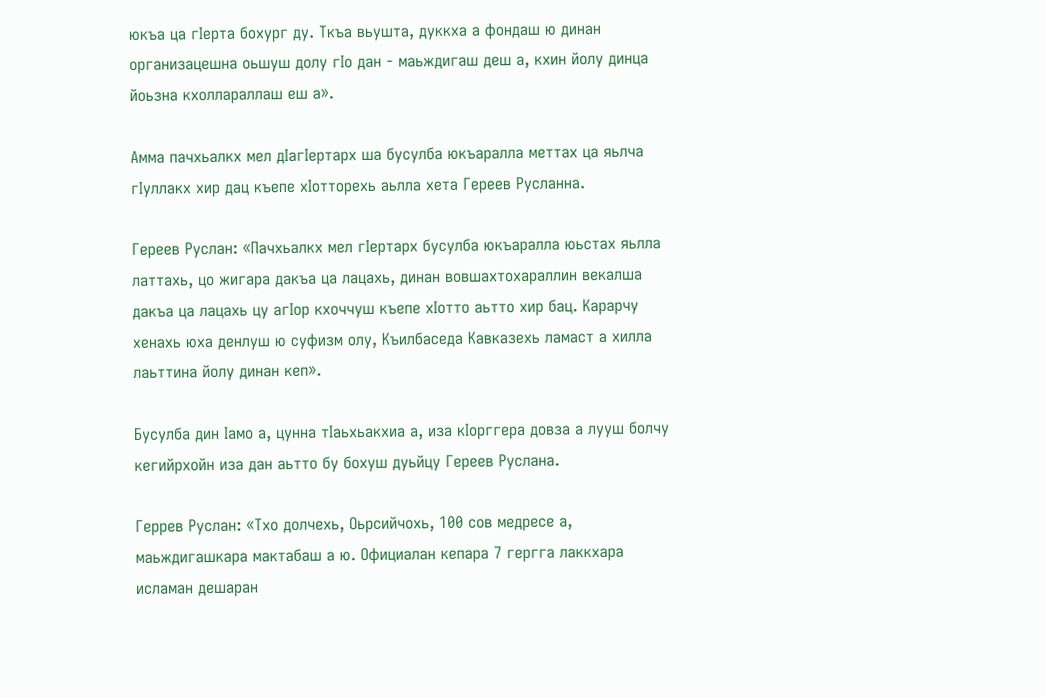юкъа ца гIерта бохург ду. Ткъа вьушта, дуккха а фондаш ю динан организацешна оьшуш долу гIо дан - маьждигаш деш а, кхин йолу динца йоьзна кхоллараллаш еш а».

Амма пачхьалкх мел дIагIертарх ша бусулба юкъаралла меттах ца яьлча гIуллакх хир дац къепе хIотторехь аьлла хета Гереев Русланна.

Гереев Руслан: «Пачхьалкх мел гIертарх бусулба юкъаралла юьстах яьлла латтахь, цо жигара дакъа ца лацахь, динан вовшахтохараллин векалша дакъа ца лацахь цу агIор кхоччуш къепе хIотто аьтто хир бац. Карарчу хенахь юха денлуш ю суфизм олу, Къилбаседа Кавказехь ламаст а хилла лаьттина йолу динан кеп».

Бусулба дин Iамо а, цунна тIаьхьакхиа а, иза кIорггера довза а лууш болчу кегийрхойн иза дан аьтто бу бохуш дуьйцу Гереев Руслана.

Геррев Руслан: «Тхо долчехь, Оьрсийчохь, 100 сов медресе а, маьждигашкара мактабаш а ю. Официалан кепара 7 гергга лаккхара исламан дешаран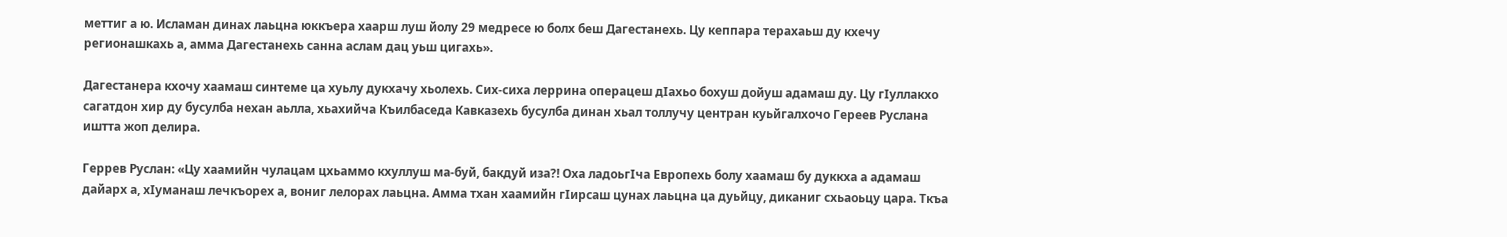меттиг а ю. Исламан динах лаьцна юккъера хаарш луш йолу 29 медресе ю болх беш Дагестанехь. Цу кеппара терахаьш ду кхечу регионашкахь а, амма Дагестанехь санна аслам дац уьш цигахь».

Дагестанера кхочу хаамаш синтеме ца хуьлу дукхачу хьолехь. Сих-сиха леррина операцеш дIахьо бохуш дойуш адамаш ду. Цу гIуллакхо сагатдон хир ду бусулба нехан аьлла, хьахийча Къилбаседа Кавказехь бусулба динан хьал толлучу центран куьйгалхочо Гереев Руслана иштта жоп делира.

Геррев Руслан: «Цу хаамийн чулацам цхьаммо кхуллуш ма-буй, бакдуй иза?! Оха ладоьгIча Европехь болу хаамаш бу дуккха а адамаш дайарх а, хIуманаш лечкъорех а, вониг лелорах лаьцна. Амма тхан хаамийн гIирсаш цунах лаьцна ца дуьйцу, диканиг схьаоьцу цара. Ткъа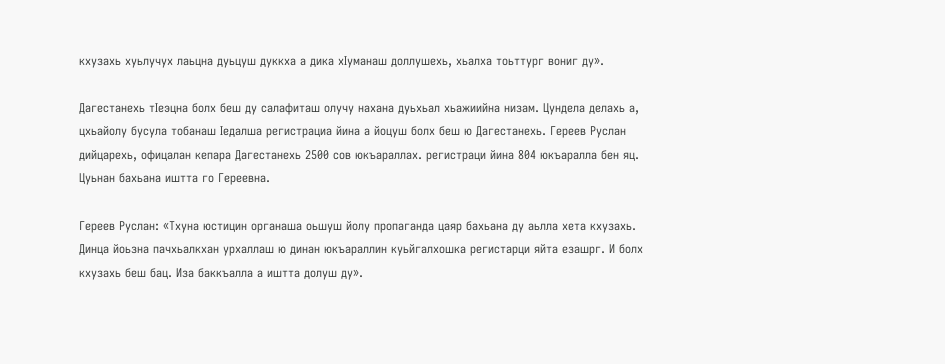кхузахь хуьлучух лаьцна дуьцуш дуккха а дика хIуманаш доллушехь, хьалха тоьттург вониг ду».

Дагестанехь тIеэцна болх беш ду салафиташ олучу нахана дуьхьал хьажиийна низам. Цундела делахь а, цхьайолу бусула тобанаш Iедалша регистрациа йина а йоцуш болх беш ю Дагестанехь. Гереев Руслан дийцарехь, офицалан кепара Дагестанехь 2500 сов юкъараллах. регистраци йина 804 юкъаралла бен яц. Цуьнан бахьана иштта го Гереевна.

Гереев Руслан: «Тхуна юстицин органаша оьшуш йолу пропаганда цаяр бахьана ду аьлла хета кхузахь. Динца йоьзна пачхьалкхан урхаллаш ю динан юкъараллин куьйгалхошка регистарци яйта езашрг. И болх кхузахь беш бац. Иза баккъалла а иштта долуш ду».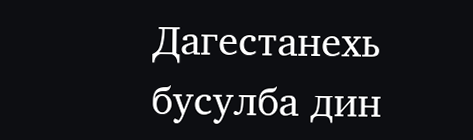Дагестанехь бусулба дин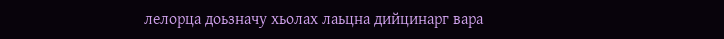лелорца доьзначу хьолах лаьцна дийцинарг вара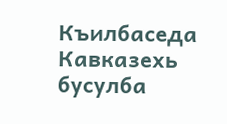Къилбаседа Кавказехь бусулба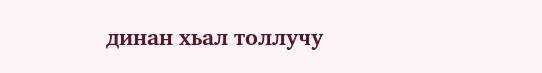динан хьал толлучу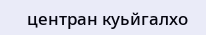центран куьйгалхо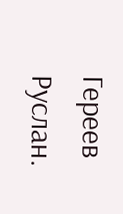Гереев Руслан.